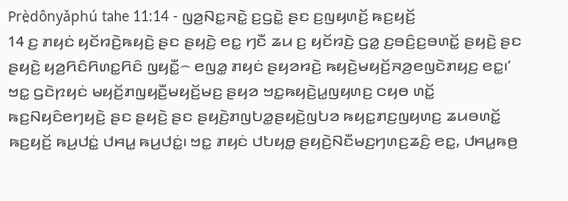Prè̤dônyǎphú tahe 11:14 - ꤜꤤ꤬ꤡꤢ꤭ꤏꤢꤧ꤭ ꤢ꤬ꤞꤢꤧ꤭ ꤔꤢ ꤢ꤬ꤜꤟꤛꤢꤩ꤬ ꤒꤢ꤬ꤟꤢꤩ꤬
14 ꤢ꤬ ꤊꤟꤢꤦ ꤟꤢꤩꤙꤢꤧ꤬ꤒꤟꤢꤧ꤬ ꤔꤢ ꤔꤟꤢꤧ꤬ ꤕꤢ꤭ ꤚꤢꤪ ꤘꤣ ꤢ꤬ ꤟꤢꤩꤙꤢꤧ꤬ ꤞꤤ꤭ ꤢ꤬ꤋꤢꤨ꤬ꤢ꤬ꤋꤛꤢꤩ꤭ ꤔꤟꤢꤧ꤬ ꤔꤢ ꤔꤟꤢꤧ꤬ ꤟꤤ꤬ꤖꤢꤨꤖꤛꤢ꤭ꤖꤢꤨ ꤜꤟꤢꤪ꤭꤮ ꤕꤜꤤ꤭ ꤊꤟꤢꤦ ꤔꤟꤤꤙꤢꤧ꤬ ꤒꤟꤢꤧ꤬ꤗꤟꤢꤩ꤬ꤏꤤ꤬ꤕꤜꤢꤧꤊꤟꤢ꤬ ꤕꤢ꤭꤯’
ꤠꤢ꤭ ꤞꤢꤧꤐꤟꤢꤦ ꤗꤟꤢꤩ꤬ꤊꤜꤟꤢꤪ꤬ꤗꤟꤢꤩ꤬ꤗꤢ꤬ ꤔꤟꤤ ꤠꤢ꤭ꤒꤟꤢꤧ꤬ꤣ꤭ꤜꤟꤛꤢ꤬ ꤍꤟꤥ ꤛꤢꤩ꤭ ꤒꤢ꤬ꤡꤟꤢꤨꤕꤚꤟꤢꤧ꤬ ꤔꤢ ꤔꤟꤢꤧ꤬ ꤔꤢ ꤔꤟꤢꤧ꤬ꤊꤜꤝꤤ꤭ꤔꤟꤢꤧ꤬ꤜꤝꤤ ꤒꤟꤢ꤭ꤊꤢ꤬ꤜꤟꤛꤢ꤬ ꤘꤣꤋꤛꤢꤩ꤭ ꤒꤢ꤬ꤟꤢꤩ꤬ ꤒꤣ꤬ꤓꤢꤦ꤭ ꤓꤌꤣ꤭ ꤒꤣ꤬ꤓꤢꤦ꤭꤯ ꤠꤢ꤭ ꤊꤟꤢꤦ ꤓꤝꤟꤥ꤭ ꤔꤟꤢꤧ꤬ꤡꤢꤪꤗꤢ꤬ꤚꤛꤢ꤬ꤘꤢꤨ꤬ ꤕꤢ꤭, ꤓꤌꤣ꤭ꤒꤥ꤬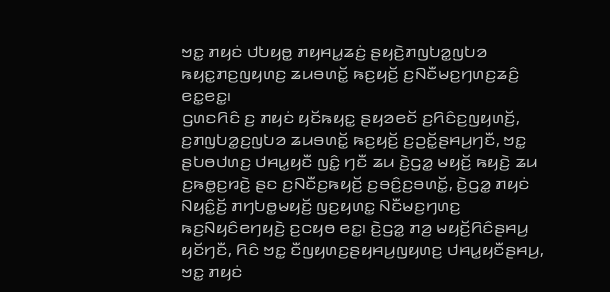ꤠꤢ꤭ ꤊꤟꤢꤦ ꤓꤝꤟꤥ꤭ ꤊꤟꤌꤣ꤭ꤘꤢꤦ꤬ ꤔꤟꤢꤧ꤬ꤊꤜꤝꤤ꤭ꤜꤝꤤ ꤒꤟꤢ꤭ꤊꤢ꤬ꤜꤟꤛꤢ꤬ ꤘꤣꤋꤛꤢꤩ꤭ ꤒꤢ꤬ꤟꤢꤩ꤬ ꤢ꤬ꤡꤢꤪꤗꤢ꤬ꤚꤛꤢ꤬ꤘꤢꤨ꤬ ꤕꤢ꤭ꤕꤢ꤭꤯
ꤞꤛꤢꤖꤢꤨ ꤢ꤬ ꤊꤟꤢꤦ ꤟꤢꤩꤒꤟꤢ꤭ ꤔꤟꤤꤕꤢꤩ ꤢ꤬ꤖꤢꤨꤢ꤬ꤜꤟꤛꤢꤩ꤬, ꤢ꤬ꤊꤜꤝꤤ꤭ꤢ꤬ꤜꤝꤤ ꤘꤣꤋꤛꤢꤩ꤭ ꤒꤢ꤬ꤟꤢꤩ꤬ ꤢ꤬ꤑꤢꤩ꤭ꤔꤌꤣ꤬ꤚꤢꤪ, ꤠꤢ꤭ ꤔꤝꤥꤓꤛꤢ꤬ ꤓꤌꤣ꤭ꤟꤢꤪ ꤜꤢꤨ꤭ ꤚꤢꤪ ꤘꤣ ꤢꤧ꤬ꤞꤤ꤭ ꤗꤟꤢꤩ꤬ ꤒꤟꤢꤧ꤬ ꤘꤣ ꤢ꤬ꤒꤥ꤭ꤢ꤬ꤙꤢꤧ꤬ ꤔꤢ ꤢ꤬ꤡꤢꤪꤢ꤬ꤒꤟꤢꤩ꤬ ꤢ꤬ꤋꤢꤨ꤬ꤢ꤬ꤋꤛꤢꤩ꤭, ꤢꤧ꤬ꤞꤤ꤭ ꤊꤟꤢꤦ ꤡꤟꤢꤨ꤭ꤢꤩ꤬ ꤊꤚꤝꤥ꤭ꤗꤟꤢꤩ꤬ ꤜꤢ꤬ꤟꤛꤢ꤭ ꤡꤢꤪꤗꤢ꤬ꤚꤛꤢ꤬ ꤒꤢ꤬ꤡꤟꤢꤨꤕꤚꤟꤢꤧ꤬ ꤢ꤬ꤍꤟꤥ ꤕꤢ꤭꤯ ꤢꤧ꤬ꤞꤤ꤭ ꤊꤤ꤬ ꤗꤟꤢꤩ꤬ꤖꤢꤨꤔꤌꤣ꤬ ꤟꤢꤩꤚꤢꤪ, ꤖꤢꤨ ꤠꤢ꤭ ꤢꤪꤜꤟꤛꤢ꤬ꤔꤟꤌꤣ꤬ꤜꤟꤛꤢ꤬ ꤓꤌꤣ꤭ꤟꤢꤪꤔꤌꤣ꤬, ꤠꤢ꤭ ꤊꤟꤢꤦ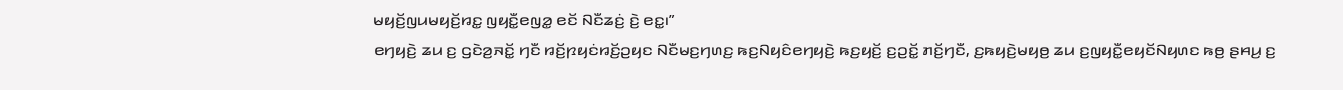ꤗꤟꤢꤩ꤬ꤜꤣꤗꤟꤢꤩ꤬ꤙꤢ꤭ ꤜꤟꤢꤪ꤭ꤕꤜꤤ꤭ ꤕꤢꤩ ꤡꤢꤪꤘꤢꤦ꤬ ꤢꤧ꤬ ꤕꤢ꤭꤯”
ꤕꤚꤟꤢꤧ꤬ ꤘꤣ ꤢ꤬ ꤞꤢꤧꤤ꤬ꤏꤢꤩ꤭ ꤚꤢꤪ ꤙꤢꤩ꤬ꤐꤟꤢꤦꤙꤢꤩ꤬ꤑꤟꤢ ꤡꤢꤪꤗꤢ꤬ꤚꤛꤢ꤬ ꤒꤢ꤬ꤡꤟꤢꤨꤕꤚꤟꤢꤧ꤬ ꤒꤢ꤬ꤟꤢꤩ꤬ ꤢ꤬ꤑꤢꤩ꤭ ꤊꤢꤩ꤬ꤚꤢꤪ, ꤢ꤬ꤒꤟꤢꤧ꤬ꤗꤟꤥ꤬ ꤘꤣ ꤢ꤬ꤜꤟꤢꤪ꤭ꤕꤟꤢꤩꤡꤟꤛꤢ ꤒꤥ꤬ ꤔꤌꤣ꤬ ꤢ꤬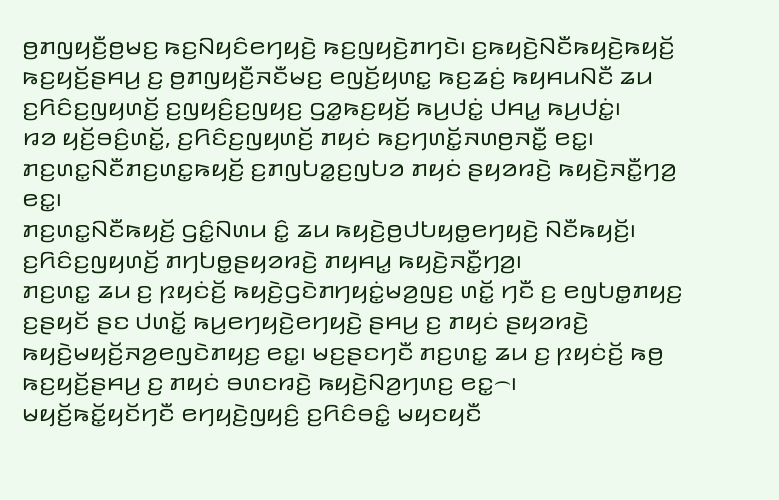ꤥ꤬ꤊꤜꤟꤢꤪ꤬ꤥ꤬ꤗꤢ꤬ ꤒꤢ꤬ꤡꤟꤢꤨꤕꤚꤟꤢꤧ꤬ ꤒꤢ꤬ꤜꤟꤢꤧ꤬ꤊꤚꤢꤧ꤯ ꤢ꤬ꤒꤟꤢꤧ꤬ꤡꤢꤪꤒꤟꤢꤧ꤬ꤒꤟꤢꤩ꤬ ꤒꤢ꤬ꤟꤢꤩ꤬ꤔꤌꤣ꤬ ꤢ꤬ ꤥ꤬ꤊꤜꤟꤢꤪ꤬ꤏꤢꤪꤗꤢ꤬ ꤕꤜꤢꤩ꤬ꤟꤛꤢ꤭ ꤒꤢ꤬ꤘꤢꤦ꤬ ꤒꤟꤌꤣꤡꤢꤪ ꤘꤣ ꤢ꤬ꤖꤢꤨꤢ꤬ꤜꤟꤛꤢꤩ꤬ ꤢ꤬ꤜꤟꤢꤨ꤬ꤢ꤬ꤜꤟꤢ꤬ ꤞꤤ꤭ꤒꤢ꤬ꤟꤢꤩ꤬ ꤒꤣ꤬ꤓꤢꤦ꤭ ꤓꤌꤣ꤭ ꤒꤣ꤬ꤓꤢꤦ꤭꤯
ꤙꤤ ꤟꤢꤩ꤬ꤋꤢꤨ꤬ꤛꤢꤩ꤭, ꤢ꤬ꤖꤢꤨꤢ꤬ꤜꤟꤛꤢꤩ꤬ ꤊꤟꤢꤦ ꤒꤢ꤬ꤚꤛꤢꤩ꤭ꤏꤛꤥ꤬ꤏꤢꤪ꤭ ꤕꤢ꤭꤯ ꤊꤢ꤬ꤛꤢ꤭ꤡꤢꤪꤊꤢ꤬ꤛꤢ꤭ꤒꤟꤢꤩ꤬ ꤢ꤬ꤊꤜꤝꤤ꤭ꤢ꤬ꤜꤝꤤ ꤊꤟꤢꤦ ꤔꤟꤤꤙꤢꤧ꤬ ꤒꤟꤢꤧ꤬ꤏꤢꤪ꤭ꤚꤤ꤬ ꤕꤢ꤭꤯
ꤊꤢ꤬ꤛꤢ꤭ꤡꤢꤪꤒꤟꤢꤩ꤬ ꤞꤢꤨ꤭ꤡꤛꤣ ꤢꤨ꤭ ꤘꤣ ꤒꤟꤢꤧ꤬ꤥ꤬ꤓꤝꤟꤥ꤭ꤕꤚꤟꤢꤧ꤬ ꤡꤢꤪꤒꤟꤢꤩ꤬꤯ ꤢ꤬ꤖꤢꤨꤢ꤬ꤜꤟꤛꤢꤩ꤬ ꤊꤚꤝꤥ꤭ꤔꤟꤤꤙꤢꤧ꤬ ꤊꤟꤌꤣ꤭ ꤒꤟꤢꤧ꤬ꤏꤢꤪ꤭ꤚꤤ꤬꤯
ꤊꤢ꤬ꤛꤢ꤭ ꤘꤣ ꤢ꤬ ꤐꤟꤢꤦꤢꤩ꤬ ꤒꤟꤢꤧ꤬ꤞꤢꤧꤊꤚꤟꤢꤦ꤭ꤗꤤ꤬ꤜꤢ꤬ ꤛꤢꤩ꤭ ꤚꤢꤪ ꤢ꤬ ꤕꤜꤝꤥ꤭ꤊꤟꤢ꤬ ꤢ꤬ꤔꤟꤢꤩ ꤔꤢ ꤓꤛꤢꤩ꤭ ꤒꤣ꤬ꤕꤚꤟꤢꤧ꤬ꤕꤚꤟꤢꤧ꤬ ꤔꤌꤣ꤬ ꤢ꤬ ꤊꤟꤢꤦ ꤔꤟꤤꤙꤢꤧ꤬ ꤒꤟꤢꤧ꤬ꤗꤟꤢꤩ꤬ꤏꤤ꤬ꤕꤜꤢꤧꤊꤟꤢ꤬ ꤕꤢ꤭꤯ ꤗꤢ꤬ꤔꤢꤚꤢꤪ ꤊꤢ꤬ꤛꤢ꤭ ꤘꤣ ꤢ꤬ ꤐꤟꤢꤦꤢꤩ꤬ ꤒꤥ꤬ ꤒꤢ꤬ꤟꤢꤩ꤬ꤔꤌꤣ꤬ ꤢ꤬ ꤊꤟꤢꤦ ꤋꤛꤢꤙꤢꤧ꤬ ꤒꤟꤢꤧ꤬ꤡꤤ꤬ꤚꤛꤢ꤬ ꤕꤢ꤭꤮꤯
ꤗꤟꤢꤩ꤬ꤒꤢꤩ꤭ꤟꤢꤩꤚꤢꤪ ꤕꤚꤟꤢꤧ꤬ꤜꤟꤢꤨ꤬ ꤢ꤬ꤖꤢꤨꤋꤢꤨ꤭ ꤗꤟꤢꤟꤢꤪ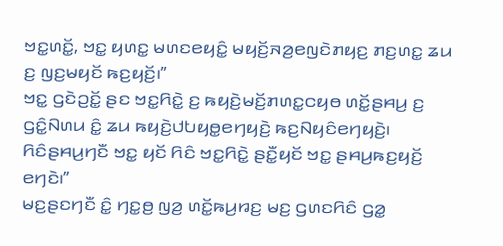ꤠꤢ꤭ꤛꤢꤩ꤭, ꤠꤢ꤭ ꤟꤛꤢ꤭ ꤗꤛꤢꤕꤟꤢꤨ꤭ ꤗꤟꤢꤩ꤬ꤏꤤ꤬ꤕꤜꤢꤧꤊꤟꤢ꤬ ꤊꤢ꤬ꤛꤢ꤭ ꤘꤣ ꤢ꤬ ꤜꤢ꤬ꤗꤟꤢꤩ ꤒꤢ꤬ꤟꤢꤩ꤬꤯”
ꤠꤢ꤭ ꤞꤢꤧꤑꤢꤩ꤭ ꤔꤢ ꤠꤢ꤭ꤖꤢꤧ꤭ ꤢ꤬ ꤒꤟꤢꤧ꤬ꤗꤢꤩ꤬ꤊꤛꤢ꤭ꤍꤟꤥ ꤛꤢꤩ꤭ꤔꤌꤣ꤬ ꤢ꤬ ꤞꤢꤨ꤭ꤡꤛꤣ ꤢꤨ꤭ ꤘꤣ ꤒꤟꤢꤧ꤬ꤓꤝꤟꤥ꤭ꤕꤚꤟꤢꤧ꤬ ꤒꤢ꤬ꤡꤟꤢꤨꤕꤚꤟꤢꤧ꤬꤯ ꤖꤢꤨꤔꤌꤣ꤬ꤚꤢꤪ ꤠꤢ꤭ ꤟꤢꤩ ꤖꤢꤨ ꤠꤢ꤭ꤖꤢꤧ꤭ ꤔꤢꤪ꤭ꤟꤢꤩ ꤠꤢ꤭ ꤔꤌꤣ꤬ꤒꤢ꤬ꤟꤢꤩ꤬ ꤕꤚꤢꤧ꤯”
ꤗꤢ꤬ꤔꤢꤚꤢꤪ ꤢꤨ꤭ ꤚꤢ꤭ꤥ꤬ ꤜꤤ꤬ ꤛꤢꤩ꤭ꤒꤣ꤬ꤙꤢ꤬ ꤗꤢ꤬ ꤞꤛꤢꤖꤢꤨ ꤞꤤ꤭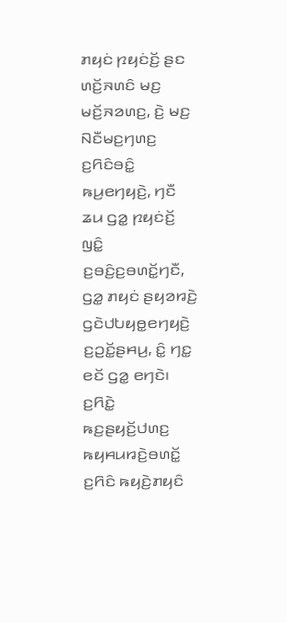ꤊꤟꤢꤦ ꤐꤟꤢꤦꤢꤩ꤬ ꤔꤢ ꤛꤢꤩ꤬ꤏꤛꤢꤨ ꤗꤢ꤬ ꤗꤢꤩ꤬ꤏꤤꤛꤢ꤬, ꤢꤧ꤬ ꤗꤢ꤬ ꤡꤢꤪꤗꤢ꤬ꤚꤛꤢ꤬ ꤢ꤬ꤖꤢꤨꤋꤢꤨ꤭ ꤒꤣ꤬ꤕꤚꤟꤢꤧ꤬, ꤚꤢꤪ ꤘꤣ ꤞꤤ꤭ ꤐꤟꤢꤦꤢꤩ꤬ ꤜꤢꤨ꤭ ꤢ꤬ꤋꤢꤨ꤬ꤢ꤬ꤋꤛꤢꤩ꤭ꤚꤢꤪ, ꤞꤤ꤭ ꤊꤟꤢꤦ ꤔꤟꤤꤙꤢꤧ꤬ ꤞꤢꤧꤓꤝꤟꤥ꤭ꤕꤚꤟꤢꤧ꤬ ꤢ꤬ꤑꤢꤩ꤭ꤔꤌꤣ꤬, ꤢꤨ꤭ ꤚꤢ꤭ ꤕꤢꤩ ꤞꤤ꤭ ꤕꤚꤢꤧ꤯
ꤢ꤬ꤖꤢꤧ꤭ ꤒꤢ꤬ꤔꤟꤢꤩ꤬ꤓꤛꤢ꤬ ꤒꤟꤌꤣꤙꤢꤧ꤬ꤋꤛꤢꤩ꤭ ꤢ꤬ꤖꤢꤨ ꤒꤟꤢꤧ꤬ꤊꤟꤢꤨ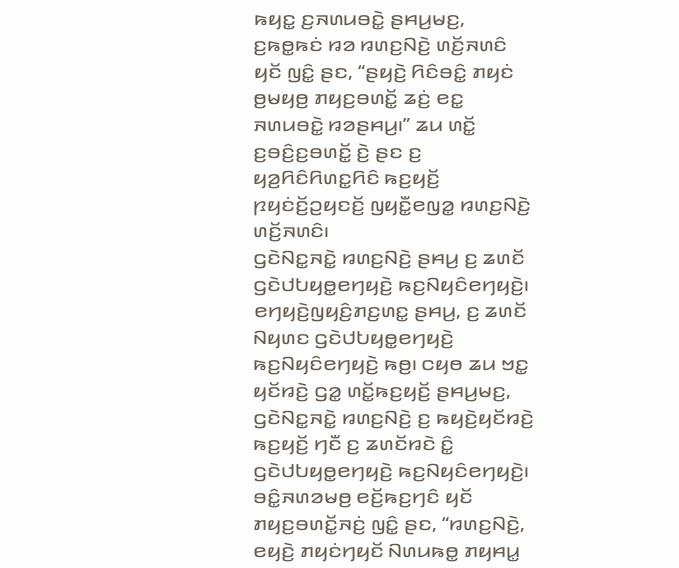ꤒꤟꤢ꤭ ꤢ꤬ꤏꤛꤣꤋꤢꤧ꤭ ꤔꤌꤣ꤬ꤗꤢ꤬, ꤢ꤬ꤒꤥ꤭ꤒꤢꤦ ꤙꤤ ꤙꤛꤢ꤬ꤡꤢꤧ꤬ ꤛꤢꤩ꤬ꤏꤛꤢꤨ ꤟꤢꤩ ꤜꤢꤨ꤭ ꤔꤢ, “ꤔꤟꤢꤧ꤬ ꤖꤢꤨꤋꤢꤨ꤭ ꤊꤟꤢꤦ ꤥ꤬ꤗꤟꤥ꤬ ꤊꤟꤢ꤬ꤋꤛꤢꤩ꤭ ꤘꤢꤦ꤬ ꤕꤢ꤭ ꤏꤛꤣꤋꤢꤧ꤭ ꤙꤤꤔꤌꤣ꤬꤯” ꤘꤣ ꤛꤢꤩ꤭ ꤢ꤬ꤋꤢꤨ꤬ꤢ꤬ꤋꤛꤢꤩ꤭ ꤢꤧ꤬ ꤔꤢ ꤢ꤬ ꤟꤤ꤬ꤖꤢꤨꤖꤛꤢ꤭ꤖꤢꤨ ꤒꤢ꤬ꤟꤢꤩ꤬ ꤐꤟꤢꤦꤢꤩ꤬ꤑꤟꤢꤢꤩ꤬ ꤜꤟꤢꤪ꤭ꤕꤜꤤ꤭ ꤙꤛꤢ꤬ꤡꤢꤧ꤬ ꤛꤢꤩ꤬ꤏꤛꤢꤨ꤯
ꤞꤢꤧꤡꤢ꤭ꤏꤢꤧ꤭ ꤙꤛꤢ꤬ꤡꤢꤧ꤬ ꤔꤌꤣ꤬ ꤢ꤬ ꤘꤛꤢꤩ ꤞꤢꤧꤓꤝꤟꤥ꤭ꤕꤚꤟꤢꤧ꤬ ꤒꤢ꤬ꤡꤟꤢꤨꤕꤚꤟꤢꤧ꤬꤯ ꤕꤚꤟꤢꤧ꤬ꤜꤟꤢꤨ꤬ꤊꤢ꤬ꤛꤢ꤭ ꤔꤌꤣ꤬, ꤢ꤬ ꤘꤛꤢꤩ ꤡꤟꤛꤢ ꤞꤢꤧꤓꤝꤟꤥ꤭ꤕꤚꤟꤢꤧ꤬ ꤒꤢ꤬ꤡꤟꤢꤨꤕꤚꤟꤢꤧ꤬ ꤒꤥ꤬꤯ ꤍꤟꤥ ꤘꤣ ꤠꤢ꤭ ꤟꤢꤩꤙꤢꤧ꤬ ꤞꤤ꤭ ꤛꤢꤩ꤭ꤒꤢ꤬ꤟꤢꤩ꤬ ꤔꤌꤣ꤬ꤗꤢ꤬, ꤞꤢꤧꤡꤢ꤭ꤏꤢꤧ꤭ ꤙꤛꤢ꤬ꤡꤢꤧ꤬ ꤢ꤬ ꤒꤟꤢꤧ꤬ꤟꤢꤩꤙꤢꤧ꤬ ꤒꤢ꤬ꤟꤢꤩ꤬ ꤚꤢꤪ ꤢ꤬ ꤘꤛꤢꤩꤙꤢꤧ ꤢꤨ꤭ ꤞꤢꤧꤓꤝꤟꤥ꤭ꤕꤚꤟꤢꤧ꤬ ꤒꤢ꤬ꤡꤟꤢꤨꤕꤚꤟꤢꤧ꤬꤯
ꤋꤢꤨ꤭ꤏꤛꤤꤗꤥ꤬ ꤕꤢꤩ꤬ꤒꤢ꤬ꤚꤢꤨ ꤟꤢꤩ ꤊꤟꤢ꤬ꤋꤛꤢꤩ꤭ꤏꤢꤦ꤬ ꤜꤢꤨ꤭ ꤔꤢ, “ꤙꤛꤢ꤬ꤡꤢꤧ꤬, ꤕꤟꤢꤧ꤬ ꤊꤟꤢꤦꤚꤟꤢꤩ ꤡꤛꤣꤒꤥ꤭ ꤊꤟꤌꤣ꤭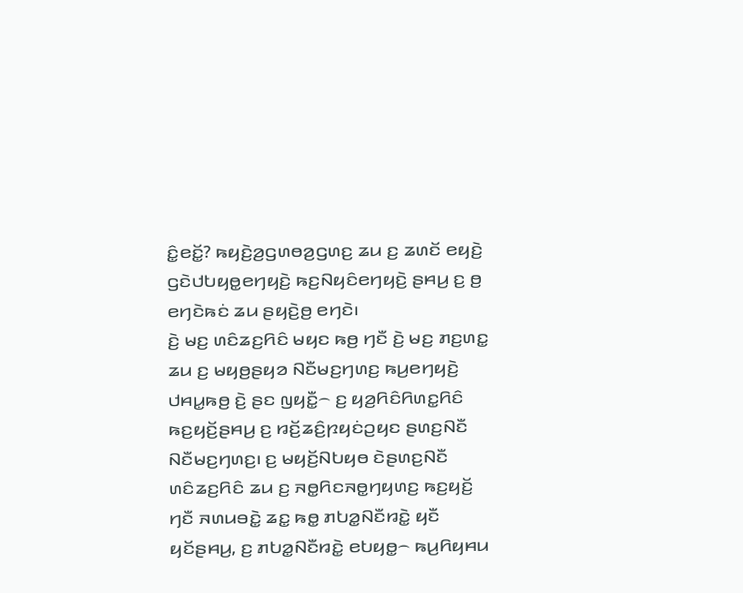ꤢꤨ꤭ꤕꤢꤩ꤭? ꤒꤟꤢꤧ꤬ꤤ꤬ꤞꤛꤥꤤ꤬ꤞꤛꤢ꤬ ꤘꤣ ꤢ꤬ ꤘꤛꤢꤩ ꤕꤟꤢꤧ꤬ ꤞꤢꤧꤓꤝꤟꤥ꤭ꤕꤚꤟꤢꤧ꤬ ꤒꤢ꤬ꤡꤟꤢꤨꤕꤚꤟꤢꤧ꤬ ꤔꤌꤣ꤬ ꤢ꤬ ꤥ꤬ ꤕꤚꤢꤧꤒꤢꤦ ꤘꤣ ꤔꤟꤢꤧ꤬ꤥ꤬ ꤕꤚꤢꤧ꤯
ꤢꤧ꤬ ꤗꤢ꤬ ꤛꤢꤨꤘꤢ꤬ꤖꤢꤨ ꤗꤟꤢ ꤒꤥ꤬ ꤚꤢꤪ ꤢꤧ꤬ ꤗꤢ꤬ ꤊꤢ꤬ꤛꤢ꤭ ꤘꤣ ꤢ꤬ ꤗꤟꤥ꤬ꤔꤟꤤ ꤡꤢꤪꤗꤢ꤬ꤚꤛꤢ꤬ ꤒꤣ꤬ꤕꤚꤟꤢꤧ꤬ ꤓꤌꤣ꤭ꤒꤥ꤬ ꤢꤧ꤬ ꤔꤢ ꤜꤟꤢꤪ꤭꤮ ꤢ꤬ ꤟꤤ꤬ꤖꤢꤨꤖꤛꤢ꤭ꤖꤢꤨ ꤒꤢ꤬ꤟꤢꤩ꤬ꤔꤌꤣ꤬ ꤢ꤬ ꤙꤢꤩ꤬ꤘꤢꤨ꤬ꤐꤟꤢꤦꤑꤟꤢ ꤔꤛꤢ꤬ꤡꤢꤪ ꤡꤢꤪꤗꤢ꤬ꤚꤛꤢ꤬꤯ ꤢ꤬ ꤗꤟꤢꤩ꤬ꤡꤝꤟꤥ ꤢꤧꤔꤛꤢ꤬ꤡꤢꤪ ꤛꤢꤨꤘꤢ꤬ꤖꤢꤨ ꤘꤣ ꤢ꤬ ꤏꤥ꤭ꤖꤢꤏꤥ꤭ꤚꤟꤛꤢ꤬ ꤒꤢ꤬ꤟꤢꤩ꤬ ꤚꤢꤪ ꤏꤛꤣꤋꤢꤧ꤭ ꤘꤢ꤭ ꤒꤥ꤭ ꤊꤝꤤ꤭ꤡꤢꤪꤙꤢꤧ꤭ ꤟꤢꤪ ꤟꤢꤩꤔꤌꤣ꤬, ꤢ꤬ ꤊꤝꤤ꤭ꤡꤢꤪꤙꤢꤧ꤭ ꤕꤝꤟꤥ꤭꤮ ꤒꤣ꤬ꤖꤟꤌꤣ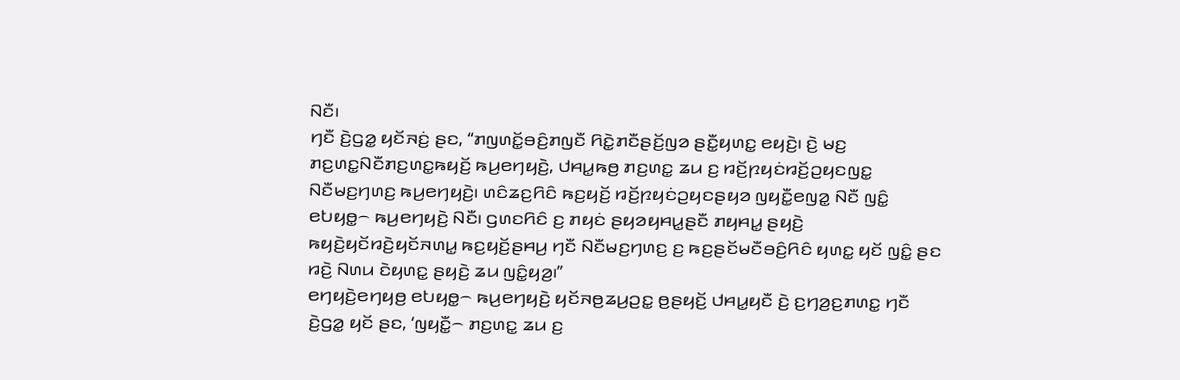ꤡꤢꤪ꤯
ꤚꤢꤪ ꤢꤧ꤬ꤞꤤ꤭ ꤟꤢꤩꤏꤢꤦ꤬ ꤔꤢ, “ꤊꤜꤛꤢꤩ꤭ꤋꤢꤨ꤬ꤊꤜꤢꤪ ꤖꤢꤧ꤭ꤊꤢꤪꤔꤢꤩ꤬ꤜꤤ ꤔꤢꤪ꤭ꤟꤛꤢ꤭ ꤕꤟꤢꤧ꤬꤯ ꤢꤧ꤬ ꤗꤢ꤬ ꤊꤢ꤬ꤛꤢ꤭ꤡꤢꤪꤊꤢ꤬ꤛꤢ꤭ꤒꤟꤢꤩ꤬ ꤒꤣ꤬ꤕꤚꤟꤢꤧ꤬, ꤓꤌꤣ꤭ꤒꤥ꤬ ꤊꤢ꤬ꤛꤢ꤭ ꤘꤣ ꤢ꤬ ꤙꤢꤩ꤬ꤐꤟꤢꤦꤙꤢꤩ꤬ꤑꤟꤢꤜꤢ꤭ ꤡꤢꤪꤗꤢ꤬ꤚꤛꤢ꤬ ꤒꤣ꤬ꤕꤚꤟꤢꤧ꤬꤯ ꤛꤢꤨꤘꤢ꤬ꤖꤢꤨ ꤒꤢ꤬ꤟꤢꤩ꤬ ꤙꤢꤩ꤬ꤐꤟꤢꤦꤑꤟꤢꤔꤟꤤ ꤜꤟꤢꤪ꤭ꤕꤜꤤ꤭ ꤡꤢꤪ ꤜꤢꤨ꤭ ꤕꤝꤟꤥ꤭꤮ ꤒꤣ꤬ꤕꤚꤟꤢꤧ꤬ ꤡꤢꤪ꤯ ꤞꤛꤢꤖꤢꤨ ꤢ꤬ ꤊꤟꤢꤦ ꤔꤟꤤꤟꤌꤣ꤭ꤔꤢꤪ ꤊꤟꤌꤣ꤭ ꤔꤟꤢꤧ꤬ ꤒꤟꤢꤧ꤬ꤟꤢꤩꤙꤢꤧ꤬ꤟꤢꤩꤏꤛꤣ꤭ ꤒꤢ꤬ꤟꤢꤩ꤬ꤔꤌꤣ꤬ ꤚꤢꤪ ꤡꤢꤪꤗꤢ꤬ꤚꤛꤢ꤬ ꤢ꤬ ꤒꤢ꤬ꤔꤢꤩꤗꤢꤪꤋꤢꤨ꤬ꤖꤢꤨ ꤟꤛꤢ꤭ ꤟꤢꤩ ꤜꤢꤨ꤭ ꤔꤢ ꤙꤢꤧ꤬ ꤡꤛꤣ ꤢꤧꤟꤛꤢ꤭ ꤔꤟꤢꤧ꤬ ꤘꤣ ꤜꤢꤨ꤭ꤟꤤ꤬꤯”
ꤕꤚꤟꤢꤧ꤬ꤕꤚꤟꤥ꤬ ꤕꤝꤟꤥ꤭꤮ ꤒꤣ꤬ꤕꤚꤟꤢꤧ꤬ ꤟꤢꤩꤏꤥ꤬ꤘꤣ꤬ꤑꤢ꤭ ꤥ꤬ꤔꤟꤢꤩ꤬ ꤓꤌꤣ꤭ꤟꤢꤪ ꤢꤧ꤬ ꤢ꤬ꤚꤤ꤬ꤢ꤬ꤊꤛꤢ꤭ ꤚꤢꤪ ꤢꤧ꤬ꤞꤤ꤭ ꤟꤢꤩ ꤔꤢ, ‘ꤜꤟꤢꤪ꤭꤮ ꤊꤢ꤬ꤛꤢ꤭ ꤘꤣ ꤢ꤬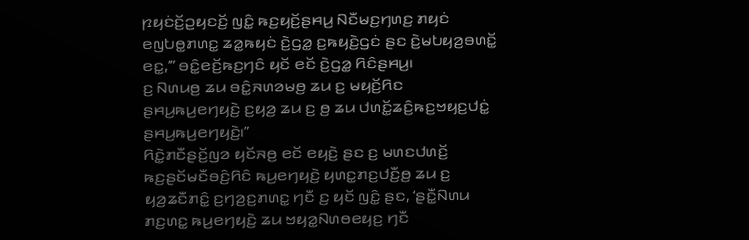ꤐꤟꤢꤦꤢꤩ꤬ꤑꤟꤢꤢꤩ꤬ ꤜꤢꤨ꤭ ꤒꤢ꤬ꤟꤢꤩ꤬ꤔꤌꤣ꤬ ꤡꤢꤪꤗꤢ꤬ꤚꤛꤢ꤬ ꤊꤟꤢꤦ ꤕꤜꤝꤥ꤭ꤊꤛꤢ꤭ ꤘꤤ꤭ꤒꤟꤢꤦ ꤢꤧ꤬ꤞꤤ꤭ ꤢ꤬ꤒꤟꤢꤧ꤬ꤞꤢꤦ ꤔꤢ ꤢꤧ꤬ꤗꤝꤟꤤ꤬ꤋꤛꤢꤩ꤭ ꤕꤢ꤭,’” ꤋꤢꤨ꤭ꤕꤢꤩ꤬ꤒꤢ꤬ꤚꤢꤨ ꤟꤢꤩ ꤕꤢꤩ ꤢꤧ꤬ꤞꤤ꤭ ꤖꤢꤨꤔꤌꤣ꤬꤯
ꤢ꤬ ꤡꤛꤣꤥ꤬ ꤘꤣ ꤋꤢꤨ꤭ꤏꤛꤤꤗꤥ꤬ ꤘꤣ ꤢ꤬ ꤗꤟꤢꤩ꤬ꤖꤢ ꤔꤌꤣ꤬ꤒꤣ꤬ꤕꤚꤟꤢꤧ꤬ ꤢ꤬ꤟꤤ꤬ ꤘꤣ ꤢ꤬ ꤥ꤬ ꤘꤣ ꤓꤛꤢꤩ꤭ꤘꤢꤨ꤬ꤒꤢ꤬ꤠꤟꤢ꤬ꤓꤢꤦ꤭ ꤔꤌꤣ꤬ꤒꤣ꤬ꤕꤚꤟꤢꤧ꤬꤯”
ꤖꤢꤧ꤭ꤊꤢꤪꤔꤢꤩ꤬ꤜꤤ ꤟꤢꤩꤏꤥ꤬ ꤕꤢꤩ ꤕꤟꤢꤧ꤬ ꤔꤢ ꤢ꤬ ꤗꤛꤢꤓꤛꤢꤩ꤬ ꤒꤢ꤬ꤔꤢꤩꤗꤢꤪꤋꤢꤨ꤬ꤖꤢꤨ ꤒꤣ꤬ꤕꤚꤟꤢꤧ꤬ ꤟꤛꤢ꤭ꤊꤢ꤬ꤓꤢꤪ꤬ꤥ꤬ ꤘꤣ ꤢ꤬ ꤟꤤ꤬ꤘꤢꤪꤊꤢꤨ꤭ ꤢ꤬ꤚꤤ꤬ꤢ꤬ꤊꤛꤢ꤭ ꤚꤢꤪ ꤢ꤬ ꤟꤢꤩ ꤜꤢꤨ꤭ ꤔꤢ, ‘ꤔꤢꤪ꤭ꤡꤛꤣ ꤊꤢ꤬ꤛꤢ꤭ ꤒꤣ꤬ꤕꤚꤟꤢꤧ꤬ ꤘꤣ ꤠꤟꤤ꤭ꤡꤛꤥꤕꤟꤢ꤬ ꤚꤢꤪ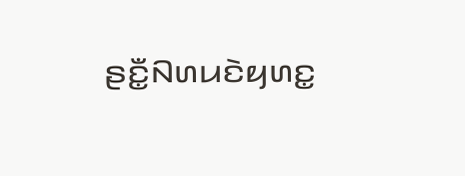ꤔꤢꤪ꤭ꤡꤛꤣꤢꤧꤟꤛꤢ꤭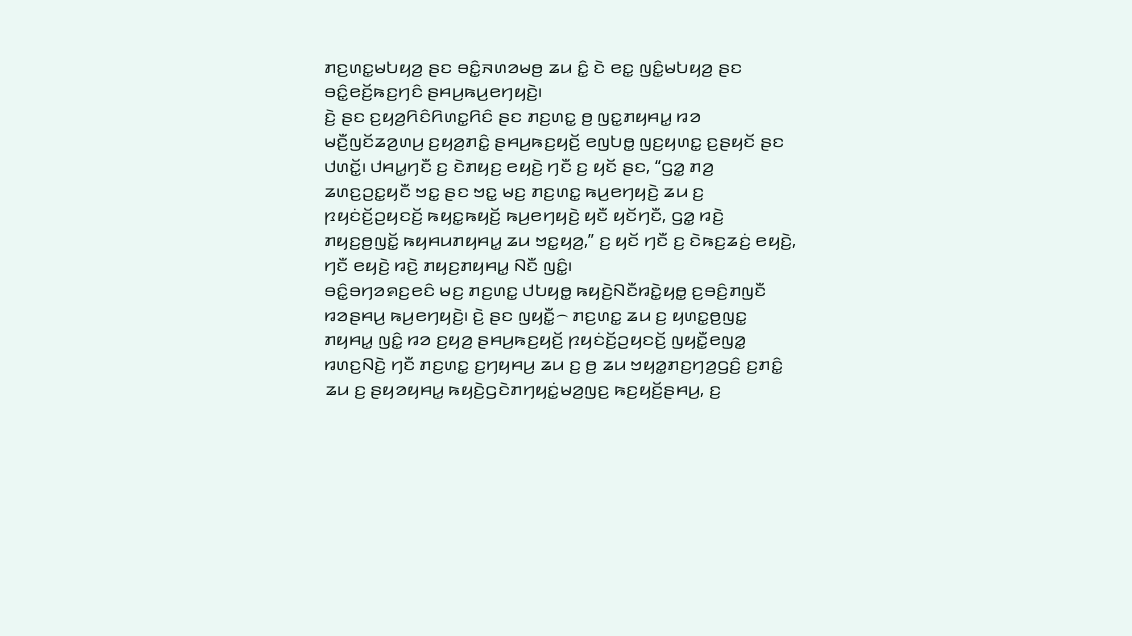ꤊꤢ꤬ꤛꤢ꤭ꤗꤝꤟꤤ꤬ ꤔꤢ ꤋꤢꤨ꤭ꤏꤛꤤꤗꤥ꤬ ꤘꤣ ꤢꤨ꤭ ꤢꤧ ꤕꤢ꤭ ꤜꤢꤨ꤭ꤗꤝꤟꤤ꤬ ꤔꤢ ꤋꤢꤨ꤭ꤕꤢꤩ꤬ꤒꤢ꤬ꤚꤢꤨ ꤔꤌꤣ꤬ꤒꤣ꤬ꤕꤚꤟꤢꤧ꤬꤯
ꤢꤧ꤬ ꤔꤢ ꤢ꤬ꤟꤤ꤬ꤖꤢꤨꤖꤛꤢ꤭ꤖꤢꤨ ꤔꤢ ꤊꤢ꤬ꤛꤢ꤭ ꤥ꤬ ꤜꤢ꤭ꤊꤟꤌꤣ꤭ ꤙꤤ ꤗꤢꤪ꤬ꤜꤢꤩꤘꤤ꤬ꤛꤣ꤬ ꤢ꤬ꤟꤤ꤬ꤊꤢꤨ꤭ ꤔꤌꤣ꤬ꤒꤢ꤬ꤟꤢꤩ꤬ ꤕꤜꤝꤥ꤭ ꤜꤢ꤬ꤟꤛꤢ꤭ ꤢ꤬ꤔꤟꤢꤩ ꤔꤢ ꤓꤛꤢꤩ꤭꤯ ꤓꤌꤣ꤭ꤚꤢꤪ ꤢ꤬ ꤢꤧꤊꤟꤢ꤬ ꤕꤟꤢꤧ꤬ ꤚꤢꤪ ꤢ꤬ ꤟꤢꤩ ꤔꤢ, “ꤞꤤ꤭ ꤊꤤ꤬ ꤘꤛꤢ꤬ꤑꤢ꤭ꤟꤢꤪ ꤠꤢ꤭ ꤔꤢ ꤠꤢ꤭ ꤗꤢ꤬ ꤊꤢ꤬ꤛꤢ꤭ ꤒꤣ꤬ꤕꤚꤟꤢꤧ꤬ ꤘꤣ ꤢ꤬ ꤐꤟꤢꤦꤢꤩ꤬ꤑꤟꤢꤢꤩ꤬ ꤒꤟꤢ꤭ꤒꤟꤢꤩ꤬ ꤒꤣ꤬ꤕꤚꤟꤢꤧ꤬ ꤟꤢꤪ ꤟꤢꤩꤚꤢꤪ, ꤞꤤ꤭ ꤙꤢꤧ꤬ ꤊꤟꤢ꤬ꤥ꤬ꤜꤢꤩ꤭ ꤒꤟꤌꤣꤊꤟꤌꤣ꤭ ꤘꤣ ꤠꤢ꤭ꤟꤤ꤬,” ꤢ꤬ ꤟꤢꤩ ꤚꤢꤪ ꤢ꤬ ꤢꤧꤒꤢ꤬ꤘꤢꤦ꤬ ꤕꤟꤢꤧ꤬, ꤚꤢꤪ ꤕꤟꤢꤧ꤬ ꤙꤢꤧ꤬ ꤊꤟꤢ꤬ꤊꤟꤌꤣ꤭ ꤡꤢꤪ ꤜꤢꤨ꤭꤯
ꤋꤢꤨ꤭ꤋꤚꤤꤎꤢ꤬ꤕꤢꤨ ꤗꤢ꤬ ꤊꤢ꤬ꤛꤢ꤭ ꤓꤝꤟꤥ꤭ ꤒꤟꤢꤧ꤬ꤡꤢꤪꤙꤢꤧ꤭ꤟꤥ꤭ ꤢ꤬ꤋꤢꤨ꤬ꤊꤜꤢꤪ ꤙꤤꤔꤌꤣ꤬ ꤒꤣ꤬ꤕꤚꤟꤢꤧ꤬꤯ ꤢꤧ꤬ ꤔꤢ ꤜꤟꤢꤪ꤭꤮ ꤊꤢ꤬ꤛꤢ꤭ ꤘꤣ ꤢ꤬ ꤟꤛꤢ꤭ꤥ꤬ꤜꤢ꤭ ꤊꤟꤌꤣ꤭ ꤜꤢꤨ꤭ ꤙꤤ ꤢ꤬ꤟꤤ꤬ ꤔꤌꤣ꤬ꤒꤢ꤬ꤟꤢꤩ꤬ ꤐꤟꤢꤦꤢꤩ꤬ꤑꤟꤢꤢꤩ꤬ ꤜꤟꤢꤪ꤭ꤕꤜꤤ꤭ ꤙꤛꤢ꤬ꤡꤢꤧ꤬ ꤚꤢꤪ ꤊꤢ꤬ꤛꤢ꤭ ꤢ꤬ꤚꤟꤌꤣ꤬ ꤘꤣ ꤢ꤬ ꤥ꤬ ꤘꤣ ꤠꤟꤤ꤭ꤊꤢ꤬ꤚꤤ꤬ꤞꤢꤨ꤬ ꤢ꤬ꤊꤢꤨ꤭ ꤘꤣ ꤢ꤬ ꤔꤟꤤꤟꤌꤣ꤭ ꤒꤟꤢꤧ꤬ꤞꤢꤧꤊꤚꤟꤢꤦ꤭ꤗꤤ꤬ꤜꤢ꤬ ꤒꤢ꤬ꤟꤢꤩ꤬ꤔꤌꤣ꤬, ꤢ꤬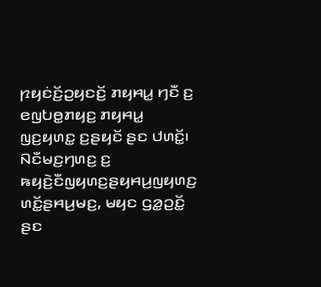ꤐꤟꤢꤦꤢꤩ꤬ꤑꤟꤢꤢꤩ꤬ ꤊꤟꤌꤣ꤭ ꤚꤢꤪ ꤢ꤬ ꤕꤜꤝꤥ꤭ꤊꤟꤢ꤬ ꤊꤟꤌꤣ꤭ ꤜꤢ꤬ꤟꤛꤢ꤭ ꤢ꤬ꤔꤟꤢꤩ ꤔꤢ ꤓꤛꤢꤩ꤭꤯
ꤡꤢꤪꤗꤢ꤬ꤚꤛꤢ꤬ ꤢ꤬ ꤒꤟꤢꤧ꤬ꤢꤪꤜꤟꤛꤢ꤬ꤔꤟꤌꤣ꤬ꤜꤟꤛꤢ꤬ ꤛꤢꤩ꤭ꤔꤌꤣ꤬ꤗꤢ꤬, ꤗꤟꤢ ꤞꤤ꤭ꤑꤢꤩ꤭ ꤔꤢ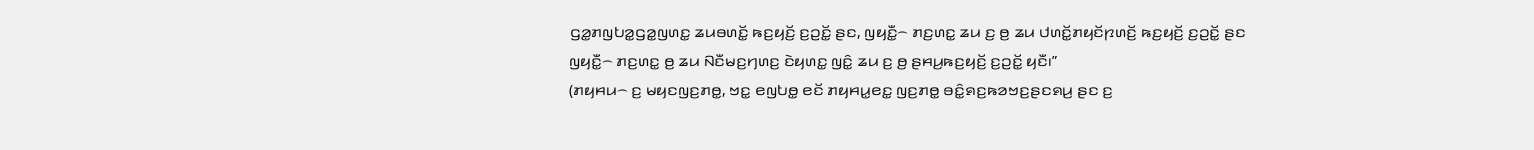ꤞꤤ꤭ꤊꤜꤝꤤ꤭ꤞꤤ꤭ꤜꤛꤢ꤭ ꤘꤣꤋꤛꤢꤩ꤭ ꤒꤢ꤬ꤟꤢꤩ꤬ ꤢ꤬ꤑꤢꤩ꤭ ꤔꤢ, ꤜꤟꤢꤪ꤭꤮ ꤊꤢ꤬ꤛꤢ꤭ ꤘꤣ ꤢ꤬ ꤥ꤬ ꤘꤣ ꤓꤛꤢꤩ꤭ꤊꤟꤢꤩꤐꤛꤢꤩ꤬ ꤒꤢ꤬ꤟꤢꤩ꤬ ꤢ꤬ꤑꤢꤩ꤭ ꤔꤢ ꤜꤟꤢꤪ꤭꤮ ꤊꤢ꤬ꤛꤢ꤭ ꤥ꤬ ꤘꤣ ꤡꤢꤪꤗꤢ꤬ꤚꤛꤢ꤬ ꤢꤧꤟꤛꤢ꤭ ꤜꤢꤨ꤭ ꤘꤣ ꤢ꤬ ꤥ꤬ ꤔꤌꤣ꤬ꤒꤢ꤬ꤟꤢꤩ꤬ ꤢ꤬ꤑꤢꤩ꤭ ꤟꤢꤪ꤯”
(ꤊꤟꤌꤣ꤮ ꤢ꤬ ꤗꤟꤢꤜꤢ꤬ꤊꤥ꤭, ꤠꤢ꤭ ꤕꤜꤝꤥ꤭ ꤕꤢꤩ ꤊꤟꤌꤣ꤭ꤕꤢ꤭ ꤜꤢ꤬ꤊꤥ꤭ ꤋꤢꤨ꤭ꤎꤢ꤬ꤒꤤꤠꤢ꤬ꤔꤢꤎꤣ꤬ ꤔꤢ ꤢ꤬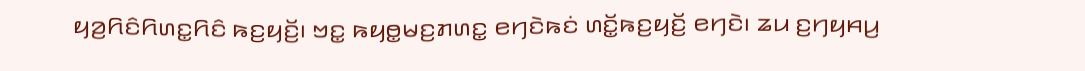ꤟꤤ꤬ꤖꤢꤨꤖꤛꤢ꤭ꤖꤢꤨ ꤒꤢ꤬ꤟꤢꤩ꤬꤯ ꤠꤢ꤭ ꤒꤟꤥ꤭ꤗꤢ꤬ꤊꤛꤢ꤭ ꤕꤚꤢꤧꤒꤢꤦ ꤛꤢꤩ꤭ꤒꤢ꤬ꤟꤢꤩ꤬ ꤕꤚꤢꤧ꤯ ꤘꤣ ꤢ꤬ꤚꤟꤌꤣ꤬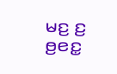ꤗꤢ꤬ ꤢ꤬ ꤥ꤬ꤕꤢ꤭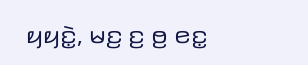ꤟꤟꤢꤧ꤭, ꤗꤢ꤬ ꤢ꤬ ꤥ꤬ ꤕꤢ꤭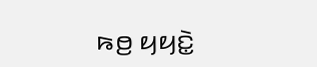ꤒꤥ꤬ ꤟꤟꤢꤧ꤭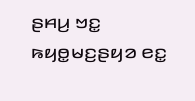ꤔꤌꤣ꤬ ꤠꤢ꤭ ꤒꤟꤥ꤭ꤗꤢ꤬ꤔꤟꤤ ꤕꤢ꤭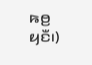ꤒꤥ꤬ ꤟꤢꤪ꤯)